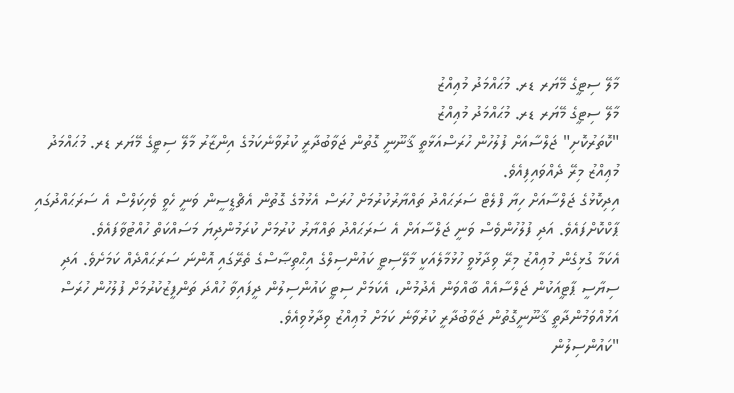މާލޭ ސިޓީގެ މޭޔަރ ޑރ. މުޙައްމަދު މުޢިއްޒު
މާލޭ ސިޓީގެ މޭޔަރ ޑރ. މުޙައްމަދު މުޢިއްޒު
"ކޮތަރުކޮށި" ޖަލްސާއަށް ފުލުހުން ހުރަސްއަޅާތީ ޤާނޫނީ ގޮތުން ޖަވާބުދާރީ ކުރުވާނެކަމުގެ އިންޒާރު މާލޭ ސިޓީގެ މޭޔަރ ޑރ. މުޙައްމަދު މުޢިއްޒު މިރޭ ދެއްވައިފިއެވެ.
އިދިކޮޅުގެ ޖަލްސާއަށް ހިޔާ ފްލެޓް ސަރަޙައްދު ތައްޔާރުކުރުމަށް ހުރަސް އެޅުމުގެ ގޮތުން އެޗްޑީސީން ވަނީ ހެވީ ވެހިކަލްސް އެ ސަރަޙައްދުގައި ޕާކްކޮށްފައެވެ. އަދި ފުލުހުންވެސް ވަނީ ޖަލްސާއަށް އެ ސަރަޙައްދު ތައްޔާރު ކުރުމަށް ކުރަމުންދިޔަ މަސައްކަތް ހުއްޓުވާފައެވެ.
އެކަމާ ގުޅިގެން މުޢިއްޒު މިރޭ ވިދާޅުވީ ހުޅުމާލެއަކީ މާލޭސިޓީ ކައުންސިލްގެ އިޙްތިޞާސްގެ ތެރޭގައި އޮންނަ ސަރަޙައްދެއް ކަމަށެވެ. އަދި ސިޔާސީ ޕާޓީއަކުން ޖަލްސާއެއް ބާއްވަން އެދުމުން، އެކަމަށް ސިޓީ ކައުންސިލުން ދީފައިވާ ހުއްދަ ތަންފީޒުކުރުމަށް ފުލުހުން ހުރަސް އަޅުއްވަމުންދާތީ ޤާނޫނީގޮތުން ޖަވާބުދާރީ ކުރުވާނެ ކަމަށް މުޢިއްޒު ވިދާޅުވިއެވެ.
"ކައުންސިލުން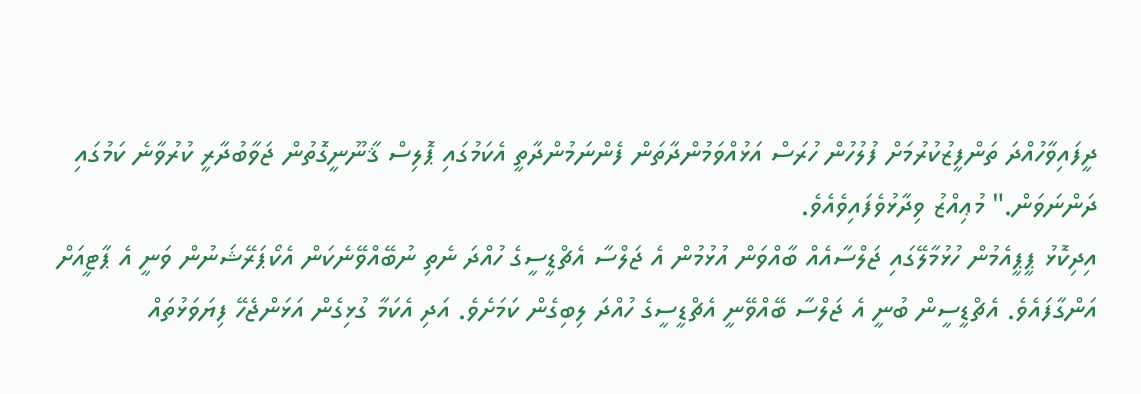ދީފައިވާހުއްދަ ތަންފީޒުކުރުމަށް ފުލުހުން ހުރަސް އަޅުއްވަމުންދާތަން ފެންނަމުންދާތީ އެކަމުގައި ޕޮލިސް ޤާނޫނީގޮތުން ޖަވާބުދާރީ ކުރުވާނެ ކަމުގައި ދަންނަވަން." މުޢިއްޒު ވިދާޅުވެފައިވެއެވެ.
އިދިކޮޅު ޕީޕީއެމުން ހުޅުމާލޭގައި ޖަލްސާއެއް ބާއްވަން އުޅުމުން އެ ޖަލްސާ އެޗްޑީސީގެ ހުއްދަ ނެތި ނުބޭއްވޭނެކަން އެކޯޕަރޭޝަނުން ވަނީ އެ ޕާޓީއަށް އަންގާފައެވެ. އެޗްޑީސީން ބުނީ އެ ޖަލްސާ ބޭއްވޭނީ އެޗްޑީސީގެ ހުއްދަ ލިބިގެން ކަމަށެވެ. އަދި އެކަމާ ގުޅިގެން އަޅަންޖެހޭ ފިޔަވަޅުތައް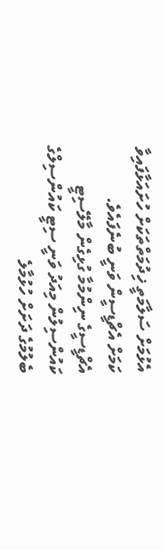އެޅުމަށް ސަލާމަތީ ޚިދުމަތްތަކަށް ހުށައަޅާފައިވާ ކަމަށް އެޗްޑީސީން ވަނީ ބުނެފައެވެ.
އެޗްޑީސީގެ ނިންމުމާ ގުޅިގެން މާލޭސިޓީ ކައުންސިލުން މިއަދު ވަނީ ސިޓީ ކައުންސިލްގެ ބެލުމުގެ ދަށަށް ހުޅުމާލެ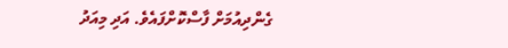ގެންދިއުމަށް ފާސްކޮށްފައެވެ. އަދި މިއަދު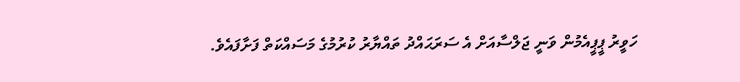ހަވީރު ޕީޕީއެމުން ވަނީ ޖަލްސާއަށް އެ ސަރަޙައްދު ތައްޔާރު ކުރުމުގެ މަސައްކަތް ފަށާފައެވެ.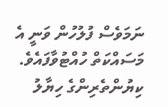ނަމަވެސް ފުލުހުން ވަނީ އެ މަސައްކަތް ހުއްޓުވާފައެވެ.
ކިޔުންތެރިންގެ ހިޔާލު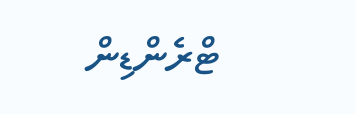ޓްރެންޑިން